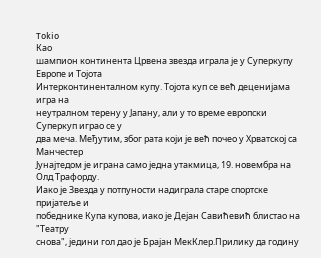Tokio
Као
шампион континента Црвена звезда играла је у Суперкупу Европе и Тојота
Интерконтиненталном купу. Тојота куп се већ деценијама игра на
неутралном терену у Јапану, али у то време европски Суперкуп играо се у
два меча. Међутим, због рата који је већ почео у Хрватској са Манчестер
Јунајтедом је играна само једна утакмица, 19. новембра на Олд Трафорду.
Иако је Звезда у потпуности надиграла старе спортске пријатеље и
победнике Купа купова, иако је Дејан Савићевић блистао на "Театру
снова", једини гол дао је Брајан МекКлер.Прилику да годину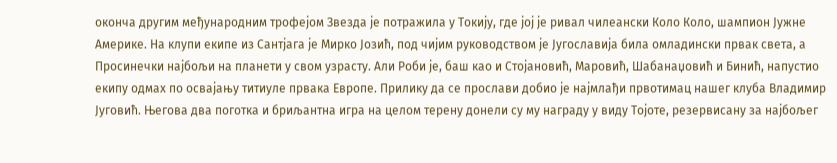оконча другим међународним трофејом Звезда је потражила у Токију, где јој је ривал чилеански Коло Коло, шампион Јужне Америке. На клупи екипе из Сантјага је Мирко Јозић, под чијим руководством је Југославија била омладински првак света, а Просинечки најбољи на планети у свом узрасту. Али Роби је, баш као и Стојановић, Маровић, Шабанаџовић и Бинић, напустио екипу одмах по освајању титиуле првака Европе. Прилику да се прослави добио је најмлађи првотимац нашег клуба Владимир Југовић. Његова два поготка и бриљантна игра на целом терену донели су му награду у виду Тојоте, резервисану за најбољег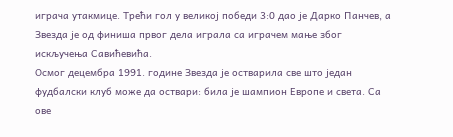играча утакмице. Трећи гол у великој победи 3:0 дао је Дарко Панчев, а Звезда је од финиша првог дела играла са играчем мање због искључења Савићевића.
Осмог децембра 1991. године Звезда је остварила све што један фудбалски клуб може да оствари: била је шампион Европе и света. Са ове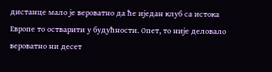дистанце мало је вероватно да ће иједан клуб са истока Европе то остварити у будућности. Опет, то није деловало вероватно ни десет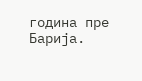година пре Барија.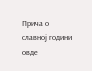Прича о славној години овде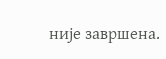није завршена.